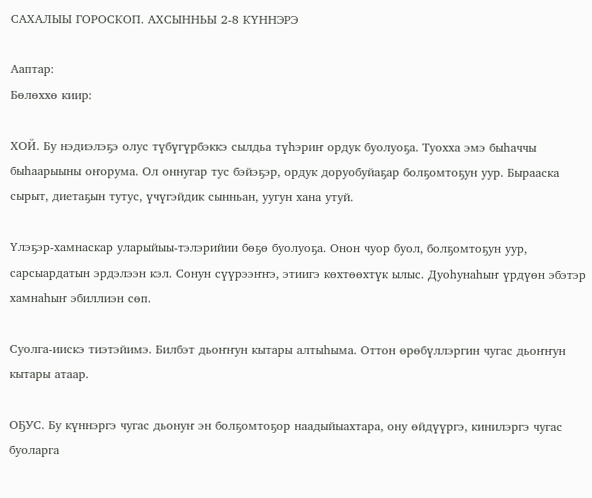САХАЛЫЫ ГОРОСКОП. АХСЫННЬЫ 2-8 КҮННЭРЭ

Ааптар:
Бөлөххө киир:

ХОЙ. Бу нэдиэлэҕэ олус түбүгүрбэккэ сылдьа түһэриҥ ордук буолуоҕа. Туохха эмэ быһаччы быһаарыыны оҥорума. Ол оннугар тус бэйэҕэр, ордук доруобуйаҕар болҕомтоҕун уур. Бырааска сырыт, диетаҕын тутус, үчүгэйдик сынньан, уугун хана утуй.

Үлэҕэр-хамнаскар уларыйыы-тэлэрийии бөҕө буолуоҕа. Онон чуор буол, болҕомтоҕун уур, сарсыардатын эрдэлээн кэл. Сонун сүүрээҥҥэ, этиигэ көхтөөхтүк ылыс. Дуоһунаһыҥ үрдүөн эбэтэр хамнаһыҥ эбиллиэн сөп.

Суолга-иискэ тиэтэйимэ. Билбэт дьоҥҥун кытары алтыһыма. Оттон өрөбүллэргин чугас дьоҥҥун кытары атаар.

ОҔУС. Бу күннэргэ чугас дьонуҥ эн болҕомтоҕор наадыйыахтара, ону өйдүүргэ, кинилэргэ чугас буоларга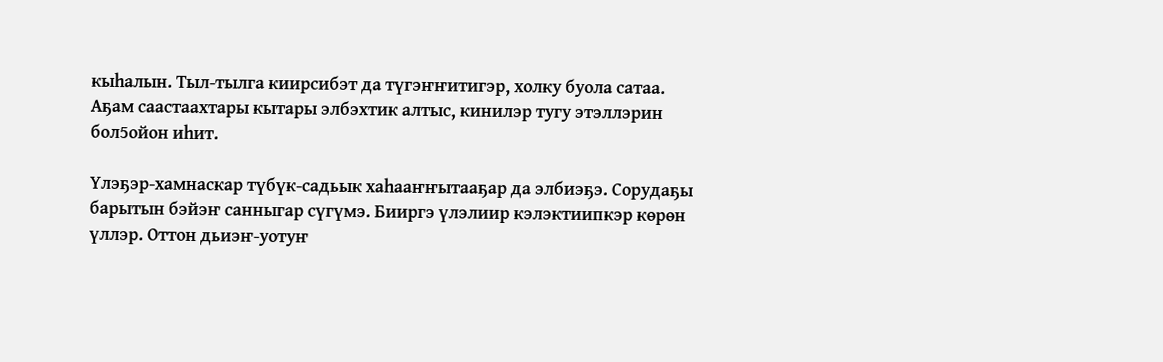кыһалын. Тыл-тылга киирсибэт да түгэҥҥитигэр, холку буола сатаа. Аҕам саастаахтары кытары элбэхтик алтыс, кинилэр тугу этэллэрин  бол5ойон иһит.

Үлэҕэр-хамнаскар түбүк-садьык хаһааҥҥытааҕар да элбиэҕэ. Сорудаҕы барытын бэйэҥ санныгар сүгүмэ. Бииргэ үлэлиир кэлэктиипкэр көрөн үллэр. Оттон дьиэҥ-уотуҥ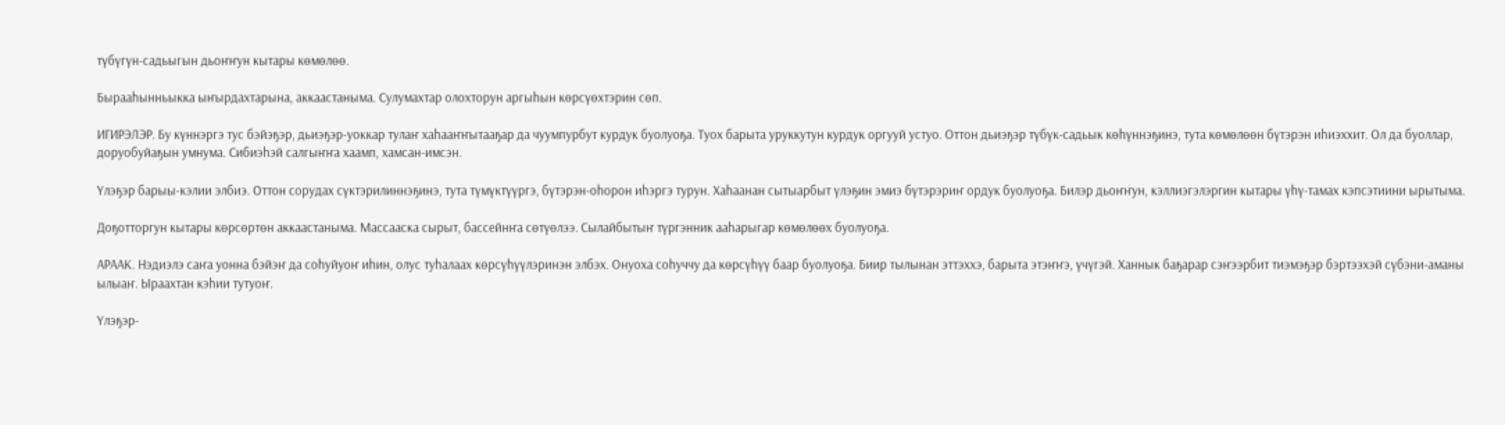түбүгүн-садьыгын дьоҥҥун кытары көмөлөө.

Бырааһынньыкка ыҥырдахтарына, аккаастаныма. Сулумахтар олохторун аргыһын көрсүөхтэрин сөп.

ИГИРЭЛЭР. Бу күннэргэ тус бэйэҕэр, дьиэҕэр-уоккар тулаҥ хаһааҥҥытааҕар да чуумпурбут курдук буолуоҕа. Туох барыта уруккутун курдук оргууй устуо. Оттон дьиэҕэр түбүк-садьык көһүннэҕинэ, тута көмөлөөн бүтэрэн иһиэххит. Ол да буоллар, доруобуйаҕын умнума. Сибиэһэй салгыҥҥа хаамп, хамсан-имсэн.

Үлэҕэр барыы-кэлии элбиэ. Оттон сорудах сүктэрилиннэҕинэ, тута түмүктүүргэ, бүтэрэн-оһорон иһэргэ турун. Хаһаанан сытыарбыт үлэҕин эмиэ бүтэрэриҥ ордук буолуоҕа. Билэр дьоҥҥун, кэллиэгэлэргин кытары үһү-тамах кэпсэтиини ырытыма.

Доҕотторгун кытары көрсөртөн аккаастаныма. Массааска сырыт, бассейнҥа сөтүөлээ. Сылайбытыҥ түргэнник ааһарыгар көмөлөөх буолуоҕа.

АРААК. Нэдиэлэ саҥа уонна бэйэҥ да соһуйуоҥ иһин, олус туһалаах көрсүһүүлэринэн элбэх. Онуоха соһуччу да көрсүһүү баар буолуоҕа. Биир тылынан эттэххэ, барыта этэҥҥэ, үчүгэй. Ханнык баҕарар сэҥээрбит тиэмэҕэр бэртээхэй сүбэни-аманы ылыаҥ. Ыраахтан кэһии тутуоҥ.

Үлэҕэр-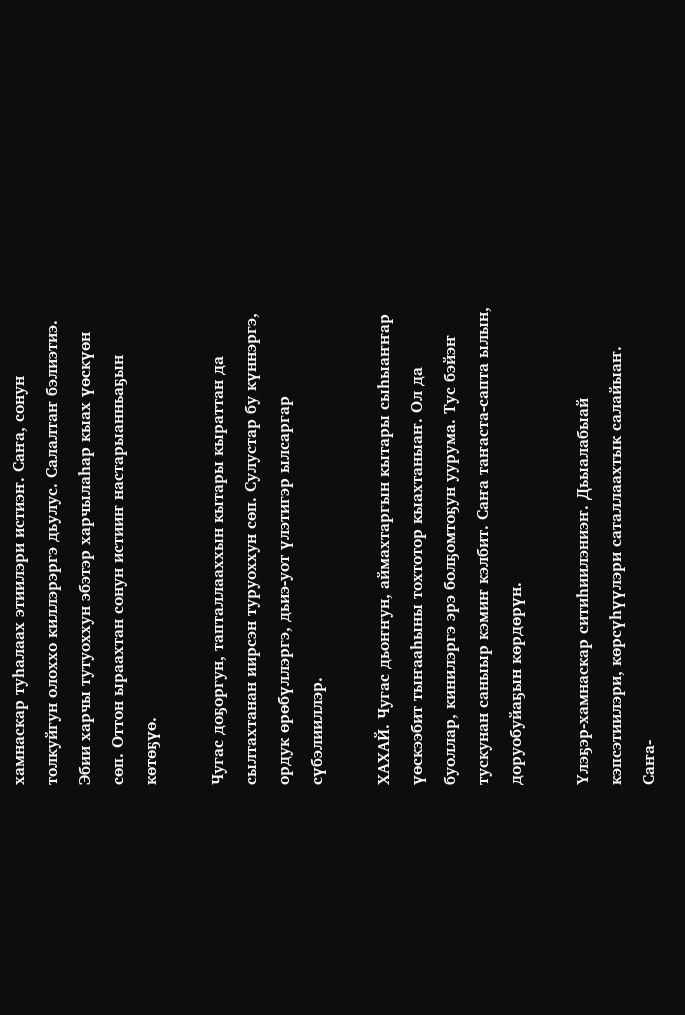хамнаскар туһалаах этиилэри истиэҥ. Саҥа, сонун толкуйгун олоххо киллэрэргэ дьулус. Салалтаҥ бэлиэтиэ. Эбии харчы тутуоххун эбэтэр харчылаһар кыах үөскүөн сөп. Оттон ыраахтан сонун истииҥ настарыанньаҕын көтөҕүө.

Чугас доҕоргун, тапталлааххын кытары кыраттан да сылтахтанан иирсэн туруоххун сөп. Сулустар бу күннэргэ, ордук өрөбүллэргэ, дьиэ-уот үлэтигэр ылсаргар сүбэлииллэр.

ХАХАЙ. Чугас дьоҥҥун, аймахтаргын кытары сыһыаҥҥар үөскээбит тыҥааһыны тохтотор кыахтаныаҥ. Ол да  буоллар, кинилэргэ эрэ болҕомтоҕун уурума. Тус бэйэҥ тускунан саныыр кэмиҥ кэлбит. Саҥа таҥаста-сапта ылын, доруобуйаҕын көрдөрүн.

Үлэҕэр-хамнаскар ситиһиилэниэҥ. Дьыалабыай кэпсэтиилэри, көрсүһүүлэри саталлаахтык салайыаҥ. Саҥа-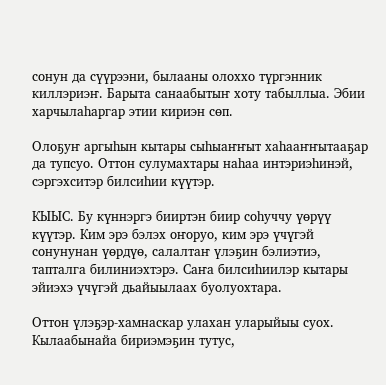сонун да сүүрээни, былааны олоххо түргэнник киллэриэҥ. Барыта санаабытыҥ хоту табыллыа. Эбии харчылаһаргар этии кириэн сөп.

Олоҕуҥ аргыһын кытары сыһыаҥҥыт хаһааҥҥытааҕар да тупсуо. Оттон сулумахтары наһаа интэриэһинэй, сэргэхситэр билсиһии күүтэр.

КЫЫС. Бу күннэргэ бииртэн биир соһуччу үөрүү күүтэр. Ким эрэ бэлэх оҥоруо, ким эрэ үчүгэй сонунунан үөрдүө, салалтаҥ үлэҕин бэлиэтиэ, тапталга билиниэхтэрэ. Саҥа билсиһиилэр кытары эйиэхэ үчүгэй дьайыылаах буолуохтара.

Оттон үлэҕэр-хамнаскар улахан уларыйыы суох. Кылаабынайа бириэмэҕин тутус,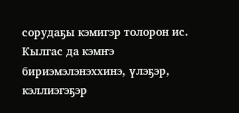сорудаҕы кэмигэр толорон ис. Кылгас да кэмҥэ бириэмэлэнэххинэ, үлэҕэр, кэллиэгэҕэр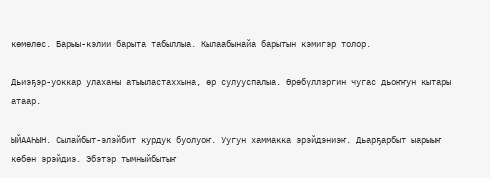көмөлөс. Барыы-кэлии барыта табыллыа. Кылаабынайа барытын кэмигэр толор.

Дьиэҕэр-уоккар улаханы атыыластаххына, өр сулууспалыа. Өрөбүллэргин чугас дьоҥҥун кытары атаар.

ЫЙААҺЫН. Сылайбыт-элэйбит курдук буолуоҥ. Уугун хаммакка эрэйдэниэҥ. Дьарҕарбыт ыарыыҥ көбөн эрэйдиэ. Эбэтэр тымныйбытыҥ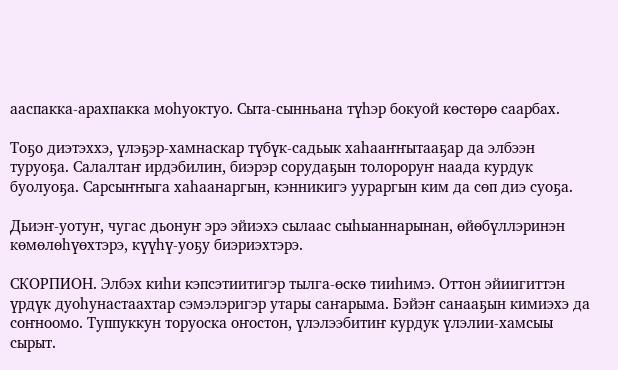ааспакка-арахпакка моһуоктуо. Сыта-сынньана түһэр бокуой көстөрө саарбах.

Тоҕо диэтэххэ, үлэҕэр-хамнаскар түбүк-садьык хаһааҥҥытааҕар да элбээн туруоҕа. Салалтаҥ ирдэбилин, биэрэр сорудаҕын толороруҥ наада курдук буолуоҕа. Сарсыҥҥыга хаһаанаргын, кэнникигэ уураргын ким да сөп диэ суоҕа.

Дьиэҥ-уотуҥ, чугас дьонуҥ эрэ эйиэхэ сылаас сыһыаннарынан, өйөбүллэринэн көмөлөһүөхтэрэ, күүһү-уоҕу биэриэхтэрэ.

СКОРПИОН. Элбэх киһи кэпсэтиитигэр тылга-өскө тииһимэ. Оттон эйиигиттэн үрдүк дуоһунастаахтар сэмэлэригэр утары саҥарыма. Бэйэҥ санааҕын кимиэхэ да соҥноомо. Туппуккун торуоска оҥостон, үлэлээбитиҥ курдук үлэлии-хамсыы сырыт.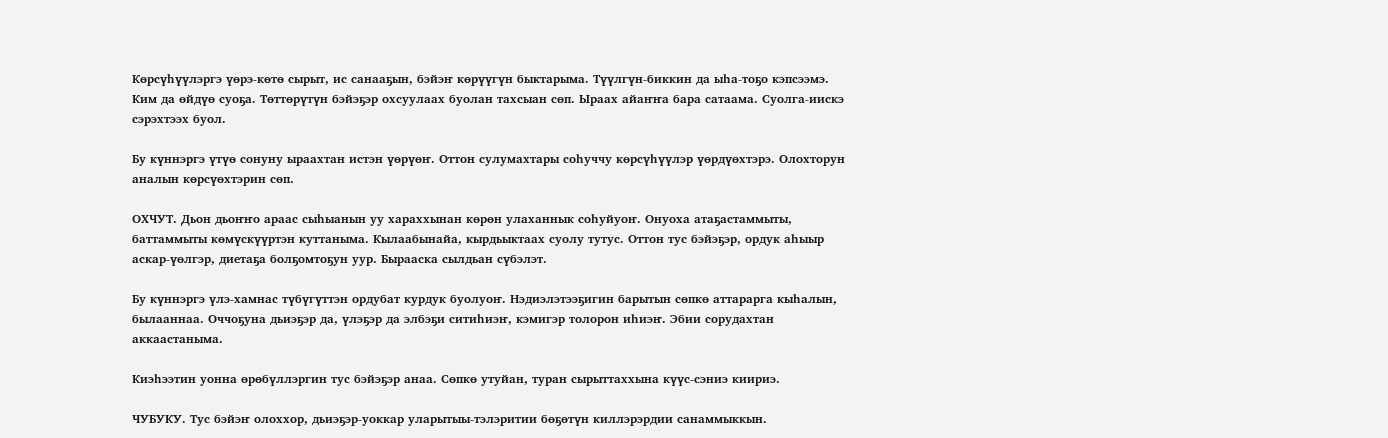Көрсүһүүлэргэ үөрэ-көтө сырыт, ис санааҕын, бэйэҥ көрүүгүн быктарыма. Түүлгүн-биккин да ыһа-тоҕо кэпсээмэ. Ким да өйдүө суоҕа. Төттөрүтүн бэйэҕэр охсуулаах буолан тахсыан сөп. Ыраах айаҥҥа бара сатаама. Суолга-иискэ сэрэхтээх буол.

Бу күннэргэ үтүө сонуну ыраахтан истэн үөрүөҥ. Оттон сулумахтары соһуччу көрсүһүүлэр үөрдүөхтэрэ. Олохторун аналын көрсүөхтэрин сөп.

ОХЧУТ. Дьон дьоҥҥо араас сыһыанын уу хараххынан көрөн улаханнык соһуйуоҥ. Онуоха атаҕастаммыты, баттаммыты көмүскүүртэн куттаныма. Кылаабынайа, кырдьыктаах суолу тутус. Оттон тус бэйэҕэр, ордук аһыыр аскар-үөлгэр, диетаҕа болҕомтоҕун уур. Бырааска сылдьан сүбэлэт.

Бу күннэргэ үлэ-хамнас түбүгүттэн ордубат курдук буолуоҥ. Нэдиэлэтээҕигин барытын сөпкө аттарарга кыһалын, былааннаа. Оччоҕуна дьиэҕэр да, үлэҕэр да элбэҕи ситиһиэҥ, кэмигэр толорон иһиэҥ. Эбии сорудахтан аккаастаныма.

Киэһээтин уонна өрөбүллэргин тус бэйэҕэр анаа. Сөпкө утуйан, туран сырыттаххына күүс-сэниэ киириэ.

ЧУБУКУ. Тус бэйэҥ олоххор, дьиэҕэр-уоккар уларытыы-тэлэритии бөҕөтүн киллэрэрдии санаммыккын.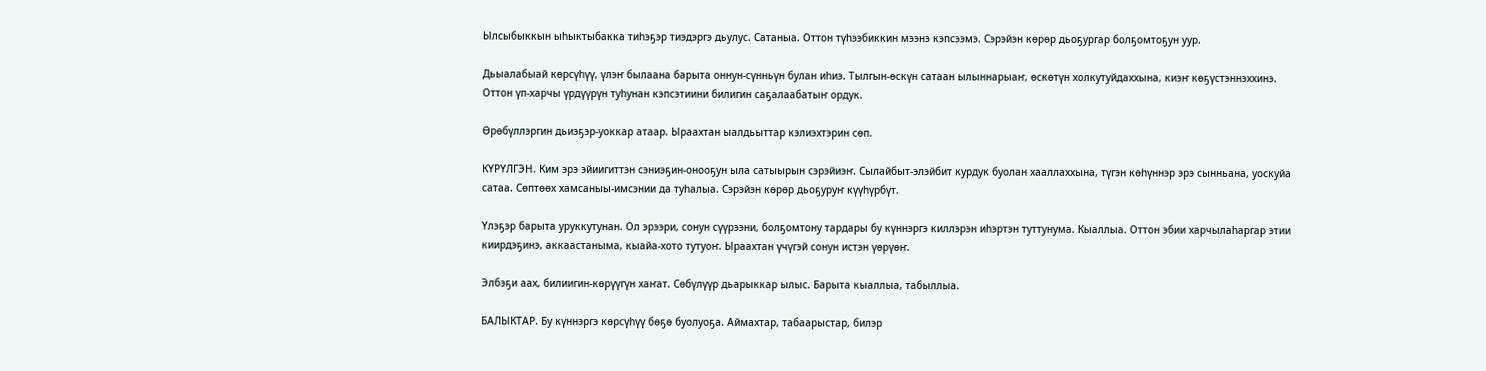Ылсыбыккын ыһыктыбакка тиһэҕэр тиэдэргэ дьулус. Сатаныа. Оттон түһээбиккин мээнэ кэпсээмэ. Сэрэйэн көрөр дьоҕургар болҕомтоҕун уур.

Дьыалабыай көрсүһүү, үлэҥ былаана барыта оннун-сүнньүн булан иһиэ. Тылгын-өскүн сатаан ылыннарыаҥ, өскөтүн холкутуйдаххына, киэҥ көҕүстэннэххинэ. Оттон үп-харчы үрдүүрүн туһунан кэпсэтиини билигин саҕалаабатыҥ ордук.

Өрөбүллэргин дьиэҕэр-уоккар атаар. Ыраахтан ыалдьыттар кэлиэхтэрин сөп.

КҮРҮЛГЭН. Ким эрэ эйиигиттэн сэниэҕин-онооҕун ыла сатыырын сэрэйиэҥ. Сылайбыт-элэйбит курдук буолан хааллаххына, түгэн көһүннэр эрэ сынньана, уоскуйа сатаа. Сөптөөх хамсаныы-имсэнии да туһалыа. Сэрэйэн көрөр дьоҕуруҥ күүһүрбүт.

Үлэҕэр барыта уруккутунан. Ол эрээри, сонун сүүрээни, болҕомтону тардары бу күннэргэ киллэрэн иһэртэн туттунума. Кыаллыа. Оттон эбии харчылаһаргар этии киирдэҕинэ, аккаастаныма, кыайа-хото тутуоҥ. Ыраахтан үчүгэй сонун истэн үөрүөҥ.

Элбэҕи аах, билиигин-көрүүгүн хаҥат. Сөбүлүүр дьарыккар ылыс. Барыта кыаллыа, табыллыа.

БАЛЫКТАР. Бу күннэргэ көрсүһүү бөҕө буолуоҕа. Аймахтар, табаарыстар, билэр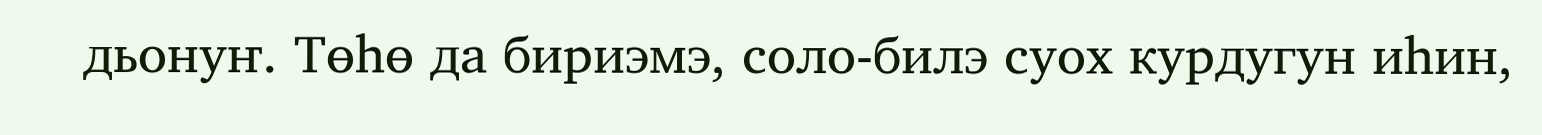дьонуҥ. Төһө да бириэмэ, соло-билэ суох курдугун иһин,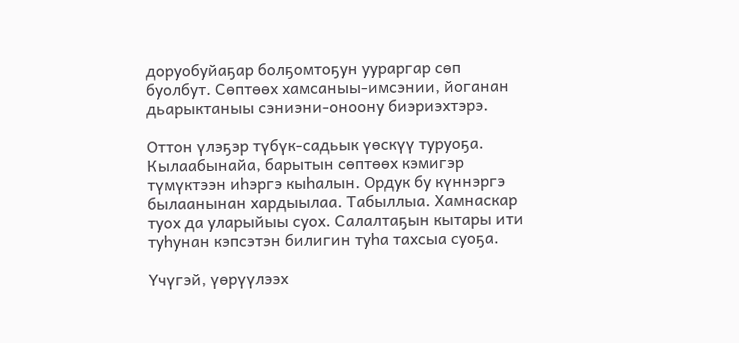доруобуйаҕар болҕомтоҕун уураргар сөп буолбут. Сөптөөх хамсаныы-имсэнии, йоганан дьарыктаныы сэниэни-оноону биэриэхтэрэ.

Оттон үлэҕэр түбүк-садьык үөскүү туруоҕа. Кылаабынайа, барытын сөптөөх кэмигэр түмүктээн иһэргэ кыһалын. Ордук бу күннэргэ былаанынан хардыылаа. Табыллыа. Хамнаскар туох да уларыйыы суох. Салалтаҕын кытары ити туһунан кэпсэтэн билигин туһа тахсыа суоҕа.

Үчүгэй, үөрүүлээх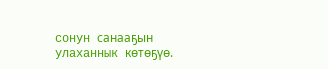сонун санааҕын улаханнык көтөҕүө.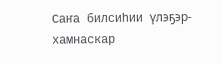Саҥа билсиһии үлэҕэр-хамнаскар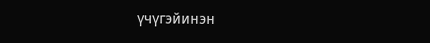үчүгэйинэн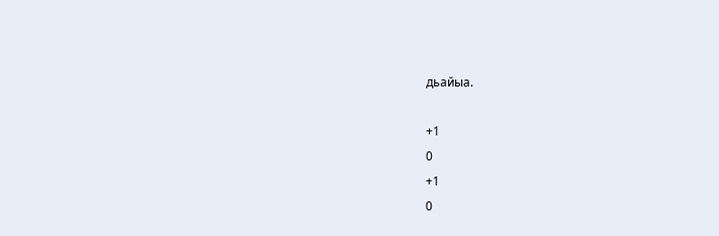дьайыа.

+1
0
+1
0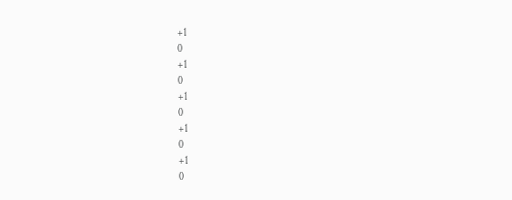+1
0
+1
0
+1
0
+1
0
+1
0